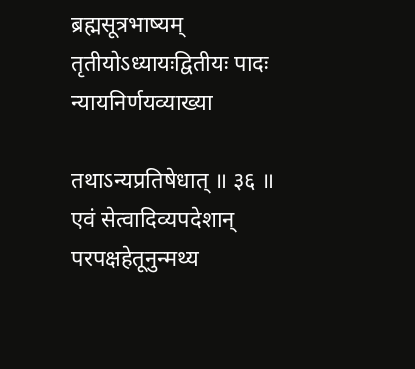ब्रह्मसूत्रभाष्यम्
तृतीयोऽध्यायःद्वितीयः पादः
न्यायनिर्णयव्याख्या

तथाऽन्यप्रतिषेधात् ॥ ३६ ॥
एवं सेत्वादिव्यपदेशान् परपक्षहेतूनुन्मथ्य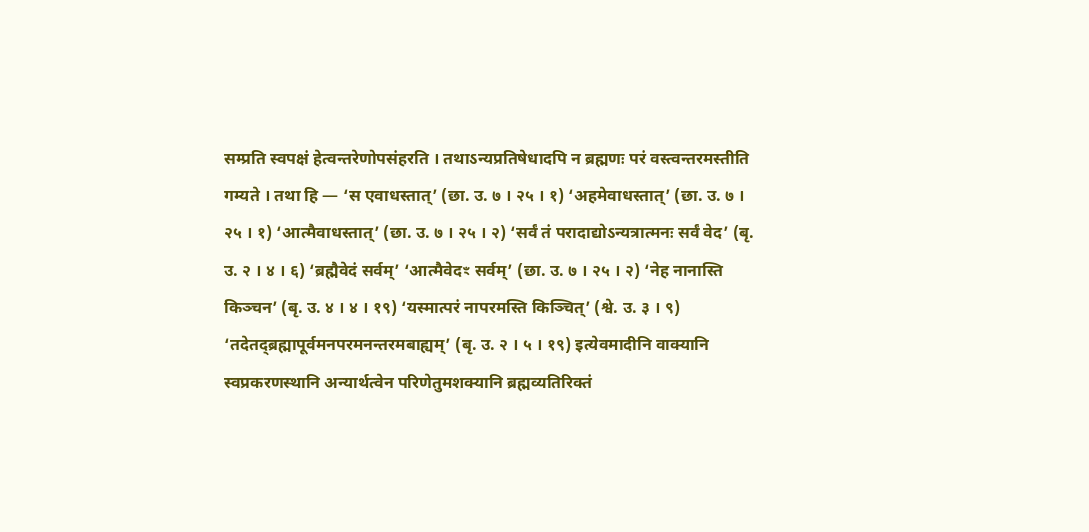सम्प्रति स्वपक्षं हेत्वन्तरेणोपसंहरति । तथाऽन्यप्रतिषेधादपि न ब्रह्मणः परं वस्त्वन्तरमस्तीति गम्यते । तथा हि — ‘स एवाधस्तात्’ (छा. उ. ७ । २५ । १) ‘अहमेवाधस्तात्’ (छा. उ. ७ । २५ । १) ‘आत्मैवाधस्तात्’ (छा. उ. ७ । २५ । २) ‘सर्वं तं परादाद्योऽन्यत्रात्मनः सर्वं वेद’ (बृ. उ. २ । ४ । ६) ‘ब्रह्मैवेदं सर्वम्’ ‘आत्मैवेदꣳ सर्वम्’ (छा. उ. ७ । २५ । २) ‘नेह नानास्ति किञ्चन’ (बृ. उ. ४ । ४ । १९) ‘यस्मात्परं नापरमस्ति किञ्चित्’ (श्वे. उ. ३ । ९) ‘तदेतद्ब्रह्मापूर्वमनपरमनन्तरमबाह्यम्’ (बृ. उ. २ । ५ । १९) इत्येवमादीनि वाक्यानि स्वप्रकरणस्थानि अन्यार्थत्वेन परिणेतुमशक्यानि ब्रह्मव्यतिरिक्तं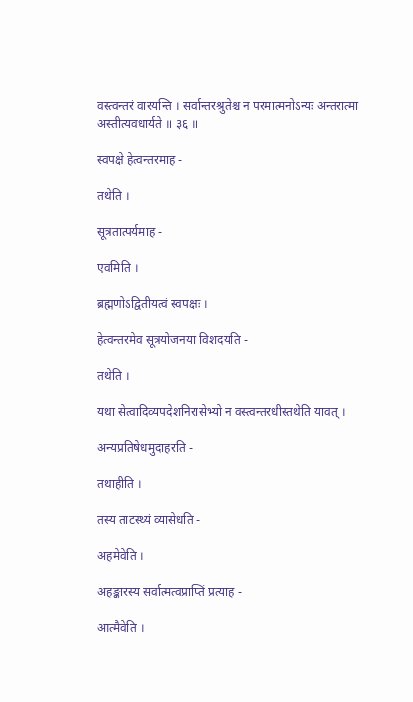वस्त्वन्तरं वारयन्ति । सर्वान्तरश्रुतेश्च न परमात्मनोऽन्यः अन्तरात्मा अस्तीत्यवधार्यते ॥ ३६ ॥

स्वपक्षे हेत्वन्तरमाह -

तथेति ।

सूत्रतात्पर्यमाह -

एवमिति ।

ब्रह्मणोऽद्वितीयत्वं स्वपक्षः ।

हेत्वन्तरमेव सूत्रयोजनया विशदयति -

तथेति ।

यथा सेत्वादिव्यपदेशनिरासेभ्यो न वस्त्वन्तरधीस्तथेति यावत् ।

अन्यप्रतिषेधमुदाहरति -

तथाहीति ।

तस्य ताटस्थ्यं व्यासेधति -

अहमेवेति ।

अहङ्कारस्य सर्वात्मत्वप्राप्तिं प्रत्याह -

आत्मैवेति ।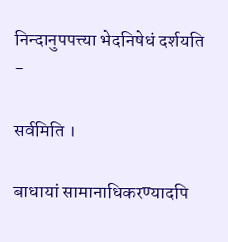निन्दानुपपत्त्या भेदनिषेधं दर्शयति -

सर्वमिति ।

बाधायां सामानाधिकरण्यादपि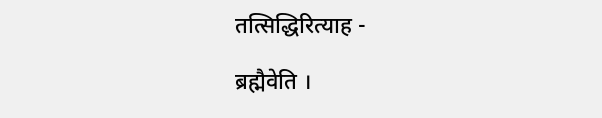तत्सिद्धिरित्याह -

ब्रह्मैवेति ।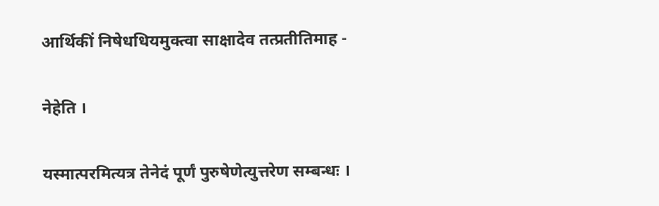आर्थिकीं निषेधधियमुक्त्वा साक्षादेव तत्प्रतीतिमाह -

नेहेति ।

यस्मात्परमित्यत्र तेनेदं पूर्णं पुरुषेणेत्युत्तरेण सम्बन्धः ।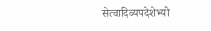सेत्वादिव्यपदेशेभ्यो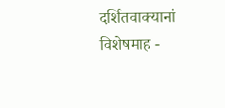दर्शितवाक्यानां विशेषमाह -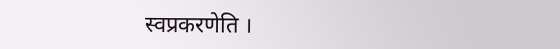स्वप्रकरणेति ।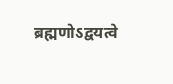ब्रह्मणोऽद्वयत्वे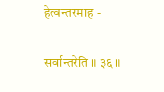हेत्वन्तरमाह -

सर्वान्तरेति ॥ ३६ ॥